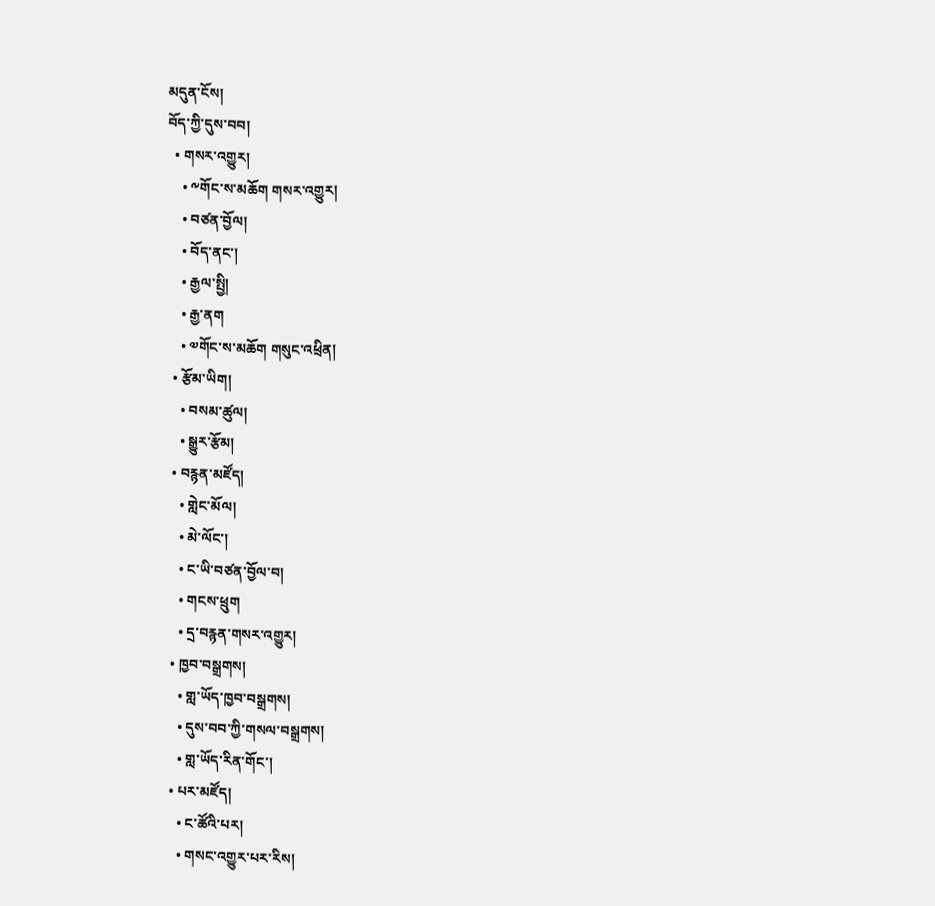མདུན་ངོས།
བོད་ཀྱི་དུས་བབ།
  • གསར་འགྱུར།
    • ༸གོང་ས་མཆོག གསར་འགྱུར།
    • བཙན་བྱོལ།
    • བོད་ནང་།
    • རྒྱལ་སྤྱི།
    • རྒྱ་ནག
    • ༧གོང་ས་མཆོག གསུང་འཕྲིན།
  • རྩོམ་ཡིག།
    • བསམ་ཚུལ།
    • སྒྱུར་རྩོམ།
  • བརྙན་མཛོད།
    • གླེང་མོལ།
    • མེ་ལོང་།
    • ང་ཡི་བཙན་བྱོལ་བ།
    • གངས་ཕྲུག
    • དྲ་བརྙན་གསར་འགྱུར།
  • ཁྱབ་བསྒྲགས།
    • གླ་ཡོད་ཁྱབ་བསྒྲགས།
    • དུས་བབ་ཀྱི་གསལ་བསྒྲགས།
    • གླ་ཡོད་རིན་གོང་།
  • པར་མཛོད།
    • ང་ཚོའི་པར།
    • གསང་འགྱུར་པར་རིས།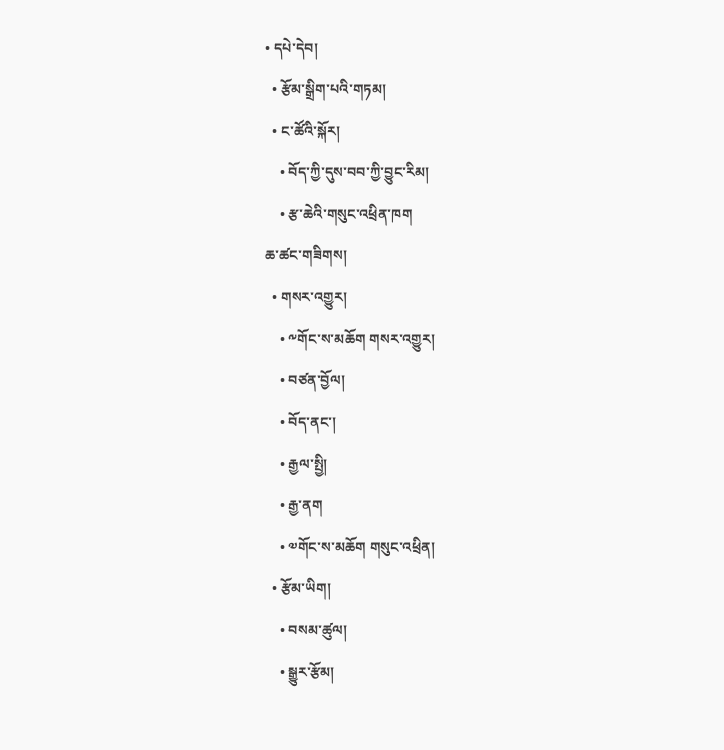• དཔེ་དེབ།
  • རྩོམ་སྒྲིག་པའི་གཏམ།
  • ང་ཚོའི་སྐོར།
    • བོད་ཀྱི་དུས་བབ་ཀྱི་བྱུང་རིམ།
    • རྩ་ཆེའི་གསུང་འཕྲིན་ཁག
ཆ་ཚང་གཟིགས།
  • གསར་འགྱུར།
    • ༸གོང་ས་མཆོག གསར་འགྱུར།
    • བཙན་བྱོལ།
    • བོད་ནང་།
    • རྒྱལ་སྤྱི།
    • རྒྱ་ནག
    • ༧གོང་ས་མཆོག གསུང་འཕྲིན།
  • རྩོམ་ཡིག།
    • བསམ་ཚུལ།
    • སྒྱུར་རྩོམ།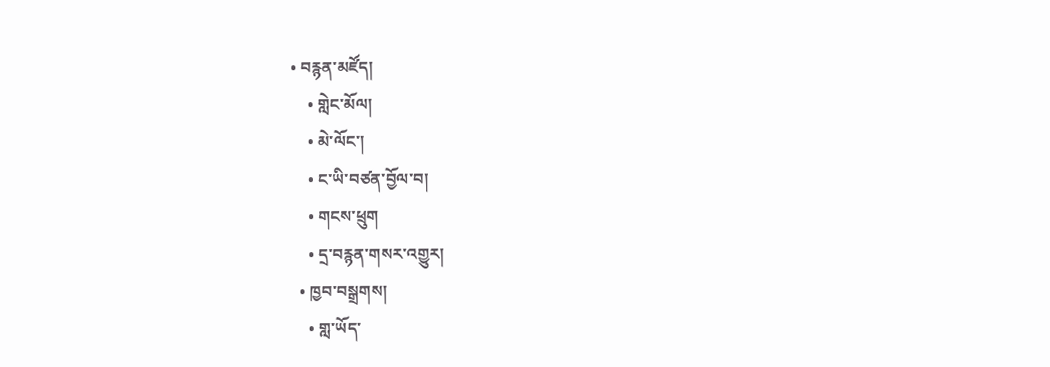• བརྙན་མཛོད།
    • གླེང་མོལ།
    • མེ་ལོང་།
    • ང་ཡི་བཙན་བྱོལ་བ།
    • གངས་ཕྲུག
    • དྲ་བརྙན་གསར་འགྱུར།
  • ཁྱབ་བསྒྲགས།
    • གླ་ཡོད་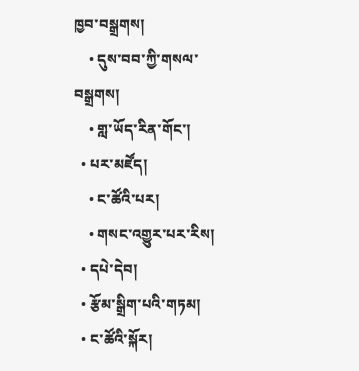ཁྱབ་བསྒྲགས།
    • དུས་བབ་ཀྱི་གསལ་བསྒྲགས།
    • གླ་ཡོད་རིན་གོང་།
  • པར་མཛོད།
    • ང་ཚོའི་པར།
    • གསང་འགྱུར་པར་རིས།
  • དཔེ་དེབ།
  • རྩོམ་སྒྲིག་པའི་གཏམ།
  • ང་ཚོའི་སྐོར།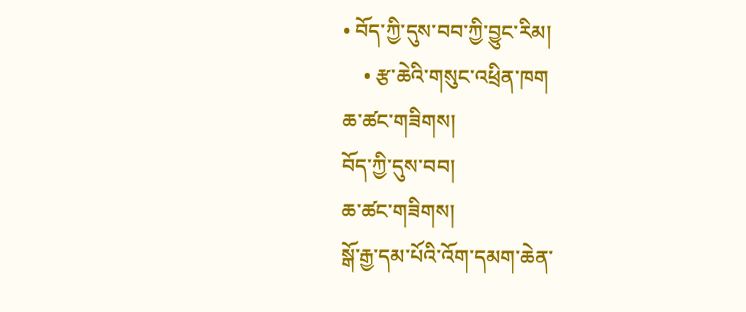• བོད་ཀྱི་དུས་བབ་ཀྱི་བྱུང་རིམ།
    • རྩ་ཆེའི་གསུང་འཕྲིན་ཁག
ཆ་ཚང་གཟིགས།
བོད་ཀྱི་དུས་བབ།
ཆ་ཚང་གཟིགས།
སྒོ་རྒྱ་དམ་པོའི་འོག་དམག་ཆེན་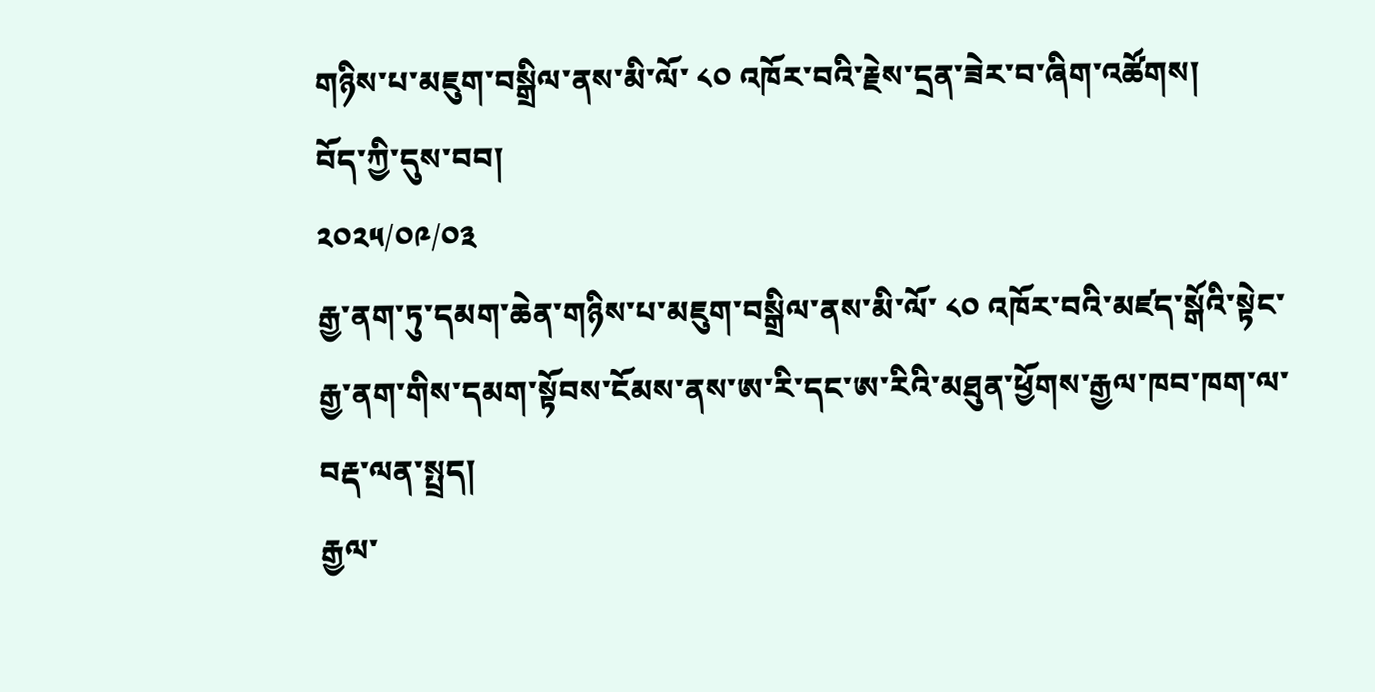གཉིས་པ་མཇུག་བསྒྲིལ་ནས་མི་ལོ་ ༨༠ འཁོར་བའི་རྗེས་དྲན་ཟེར་བ་ཞིག་འཚོགས།
བོད་ཀྱི་དུས་བབ།
༢༠༢༥/༠༩/༠༣
རྒྱ་ནག་ཏུ་དམག་ཆེན་གཉིས་པ་མཇུག་བསྒྲིལ་ནས་མི་ལོ་ ༨༠ འཁོར་བའི་མཛད་སྒོའི་སྟེང་རྒྱ་ནག་གིས་དམག་སྟོབས་ངོམས་ནས་ཨ་རི་དང་ཨ་རིའི་མཐུན་ཕྱོགས་རྒྱལ་ཁབ་ཁག་ལ་བརྡ་ལན་སྤྲད།
རྒྱལ་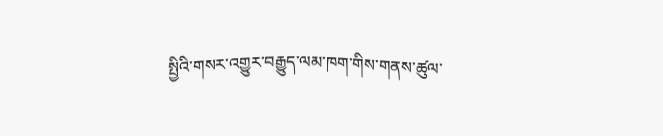སྤྱིའི་གསར་འགྱུར་བརྒྱུད་ལམ་ཁག་གིས་གནས་ཚུལ་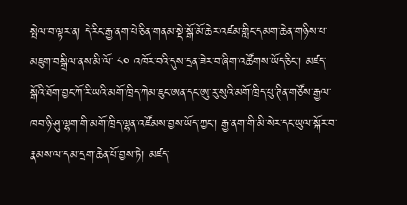སྤེལ་བ་ལྟར་ན། དེ་རིང་རྒྱ་ནག་པེ་ཅིན་གནམ་སྡེ་སྒོ་མོ་ཆེར་འཛམ་གླིང་དམག་ཆེན་གཉིས་པ་མཇུག་བསྒྲིལ་ནས་མི་ལོ་ ༨༠ འཁོར་བའི་དུས་དྲན་ཟེར་བ་ཞིག་འཚོགས་ཡོད་ཅིང་། མཛད་སྒོའི་ཐོག་བྱང་ཀོ་རི་ཡའི་མགོ་ཁྲིད་ཀེམ་ཇུང་ཨན་དང་ཨུ་རུ་སུའི་མགོ་ཁྲིད་པུ་ཊིན་གཙོས་རྒྱལ་ཁབ་ཉི་ཤུ་ལྷག་གི་མགོ་ཁྲིད་ལྷན་འཛོམས་བྱས་ཡོད་ཀྱང་། རྒྱ་ནག་གི་མི་སེར་དང་ཡུལ་སྐོར་བ་རྣམས་ལ་དམ་དྲག་ཆེན་པོ་བྱས་ཏེ། མཛད་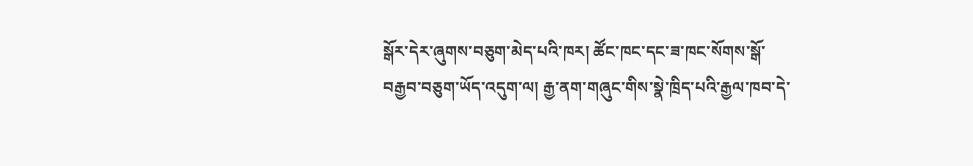སྒོར་དེར་ཞུགས་བཅུག་མེད་པའི་ཁར། ཚོང་ཁང་དང་ཟ་ཁང་སོགས་སྒོ་བརྒྱབ་བཅུག་ཡོད་འདུག་ལ། རྒྱ་ནག་གཞུང་གིས་སྣེ་ཁྲིད་པའི་རྒྱལ་ཁབ་དེ་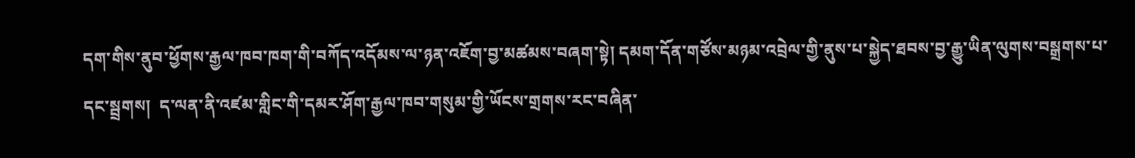དག་གིས་ནུབ་ཕྱོགས་རྒྱལ་ཁབ་ཁག་གི་བཀོད་འདོམས་ལ་ཉན་འཇོག་བྱ་མཚམས་བཞག་སྟེ། དམག་དོན་གཙོས་མཉམ་འབྲེལ་གྱི་ནུས་པ་སྐྱེད་ཐབས་བྱ་རྒྱུ་ཡིན་ལུགས་བསྒྲགས་པ་དང་སྦྲགས།  ད་ལན་ནི་འཛམ་གླིང་གི་དམར་ཤོག་རྒྱལ་ཁབ་གསུམ་གྱི་ཡོངས་གྲགས་རང་བཞིན་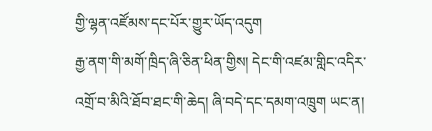གྱི་ལྷན་འཛོམས་དང་པོར་གྱུར་ཡོད་འདུག
རྒྱ་ནག་གི་མགོ་ཁྲིད་ཞི་ཅིན་ཕིན་གྱིས། དེང་གི་འཛམ་གླིང་འདིར་འགྲོ་བ་མིའི་ཐོབ་ཐང་གི་ཆེད། ཞི་བདེ་དང་དམག་འཁྲུག ཡང་ན།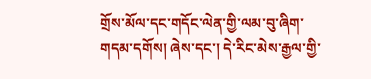གྲོས་མོལ་དང་གདོང་ལེན་གྱི་ལམ་བུ་ཞིག་གདམ་དགོས། ཞེས་དང་། དེ་རིང་མེས་རྒྱལ་གྱི་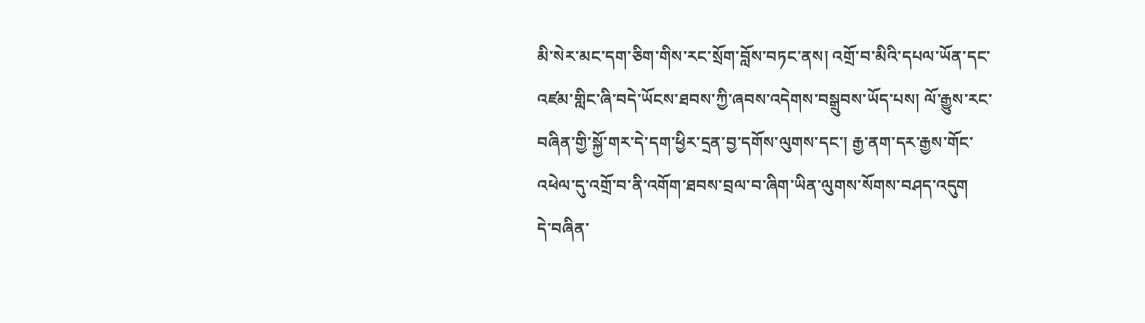མི་སེར་མང་དག་ཅིག་གིས་རང་སྲོག་བློས་བཏང་ནས། འགྲོ་བ་མིའི་དཔལ་ཡོན་དང་འཛམ་གླིང་ཞི་བདེ་ཡོངས་ཐབས་ཀྱི་ཞབས་འདེགས་བསྒྲུབས་ཡོད་པས། ལོ་རྒྱུས་རང་བཞིན་གྱི་སྐྱོ་གར་དེ་དག་ཕྱིར་དྲན་བྱ་དགོས་ལུགས་དང་། རྒྱ་ནག་དར་རྒྱས་གོང་འཕེལ་དུ་འགྲོ་བ་ནི་འགོག་ཐབས་བྲལ་བ་ཞིག་ཡིན་ལུགས་སོགས་བཤད་འདུག
དེ་བཞིན་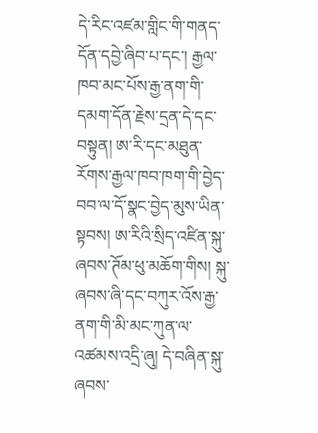དེ་རིང་འཛམ་གླིང་གི་གནད་དོན་དབྱེ་ཞིབ་པ་དང་། རྒྱལ་ཁབ་མང་པོས་རྒྱ་ནག་གི་དམག་དོན་རྗེས་དྲན་དེ་དང་བསྟུན། ཨ་རི་དང་མཐུན་རོགས་རྒྱལ་ཁབ་ཁག་གི་བྱེད་བབ་ལ་དོ་སྣང་བྱེད་མུས་ཡིན་སྟབས། ཨ་རིའི་སྲིད་འཛིན་སྐུ་ཞབས་ཊོམ་ཕུ་མཆོག་གིས། སྐུ་ཞབས་ཞི་དང་བཀུར་འོས་རྒྱ་ནག་གི་མི་མང་ཀུན་ལ་འཚམས་འདྲི་ཞུ། དེ་བཞིན་སྐུ་ཞབས་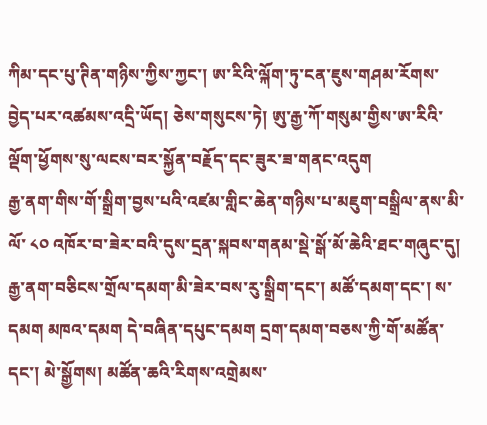ཀིམ་དང་པུ་ཊིན་གཉིས་ཀྱིས་ཀྱང་། ཨ་རིའི་ལྐོག་ཏུ་ངན་ཇུས་གཤམ་རོགས་བྱེད་པར་འཚམས་འདྲི་ཡོད། ཅེས་གསུངས་ཏེ། ཨུ་རྒྱ་ཀོ་གསུམ་གྱིས་ཨ་རིའི་ལྡོག་ཕྱོགས་སུ་ལངས་བར་སྐྱོན་བརྗོད་དང་ཟུར་ཟ་གནང་འདུག
རྒྱ་ནག་གིས་གོ་སྒྲིག་བྱས་པའི་འཛམ་གླིང་ཆེན་གཉིས་པ་མཇུག་བསྒྲིལ་ནས་མི་ལོ་ ༨༠ འཁོར་བ་ཟེར་བའི་དུས་དྲན་སྐབས་གནམ་སྡེ་སྒོ་མོ་ཆེའི་ཐང་གཞུང་དུ། རྒྱ་ནག་བཅིངས་གྲོལ་དམག་མི་ཟེར་བས་རུ་སྒྲིག་དང་། མཚོ་དམག་དང་། ས་དམག མཁའ་དམག དེ་བཞིན་དཔུང་དམག དྲག་དམག་བཅས་ཀྱི་གོ་མཚོན་དང་། མེ་སྒྱོགས། མཚོན་ཆའི་རིགས་འགྲེམས་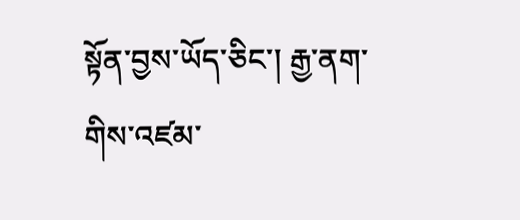སྟོན་བྱས་ཡོད་ཅིང་། རྒྱ་ནག་གིས་འཛམ་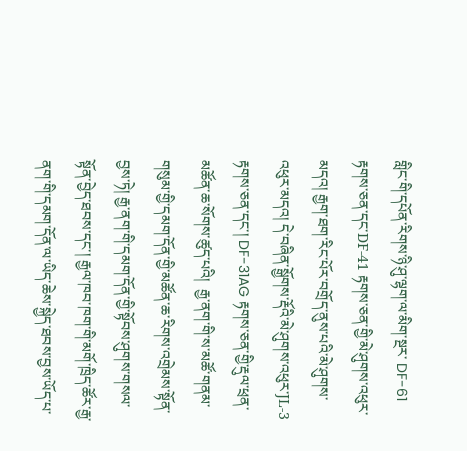གླིང་གི་དཔོན་རིགས་ཉི་ཤུ་ལྷག་ལ་མིག་སྔར་ DF-61 རྟགས་ཅན་དང་DF-41 རྟགས་ཅན་གྱི་མེ་ཤུགས་འཕུར་མདའ། རྒྱག་ཐག་རིང་པོར་བགྲོད་ནུས་པའི་མེ་ཤུགས་འཕུར་མདའ། དེ་བཞིན་སྒྱོགས་རྡོའི་མེ་ཤུགས་འཕུར་JL-3 རྟགས་ཅན་དང་། DF-31AG རྟགས་ཅན་གྱི་རྡུལ་ཕྲན་མཚོན་ཆ་སོགས་ཚུད་པའི།  རྒྱ་ནག་གི་ས་མཚོ་གནམ་གསུམ་གྱི་དམག་དོན་གྱི་མཚོན་ཆ་རིགས་འགྲེམས་སྟོན་བྱས་ཏེ། རྒྱ་ནག་གི་དམག་དོན་གྱི་སྟོབས་ཤུགས་གསལ་སྟོན་བྱེད་ཐབས་དང་། རྒྱལ་ཁབ་ཁག་གི་མགོ་ཁྲིད་ཚོར་རྒྱ་ནག་གི་དམག་དོན་ལ་ཡིད་ཆེས་སྐྱེད་ཐབས་བྱས་ཡོད་པ་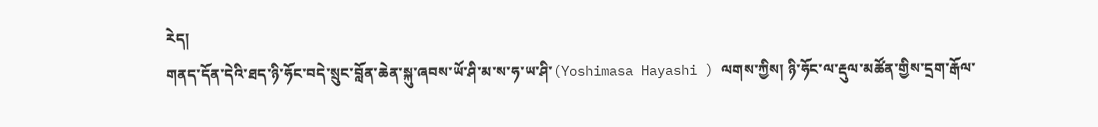རེད།
གནད་དོན་དེའི་ཐད་ཉི་ཧོང་བདེ་སྲུང་བློན་ཆེན་སྐུ་ཞབས་ཡོ་ཤི་མ་ས་ཧ་ཡ་ཤི་(Yoshimasa Hayashi ) ལགས་ཀྱིས། ཉི་ཧོང་ལ་རྡུལ་མཚོན་གྱིས་དྲག་རྒོལ་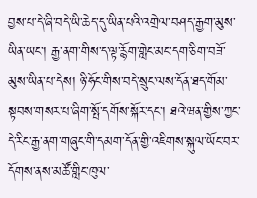བྱས་པ་དེ་ཞི་བདེ་ཡི་ཆེད་དུ་ཡིན་པའི་འགྲེལ་བཤད་རྒྱག་མུས་ཡིན་ཡང་། རྒྱ་ནག་གིས་ད་ལྟ་རྙོག་གླེང་མང་དག་ཅིག་བཟོ་མུས་ཡིན་པ་དེས། ཉི་ཧོང་གིས་བདེ་སྲུང་ལས་དོན་ཐད་གོམ་སྟབས་གསར་པ་ཞིག་སྤོ་དགོས་སྐོར་དང་། ཐའེ་ཝན་གྱིས་ཀྱང་དེ་རིང་རྒྱ་ནག་གཞུང་གི་དམག་དོན་གྱི་འཇིགས་སྐུལ་ཡོང་བར་དོགས་ནས་མཚོ་གླིང་ཁུལ་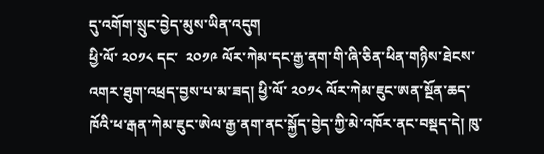དུ་འགོག་སྲུང་བྱེད་མུས་ཡིན་འདུག
ཕྱི་ལོ་ ༢༠༡༨ དང་  ༢༠༡༩ ལོར་ཀེམ་དང་རྒྱ་ནག་གི་ཞི་ཅིན་ཕིན་གཉིས་ཐེངས་འགར་ཐུག་འཕྲད་བྱས་པ་མ་ཟད། ཕྱི་ལོ་ ༢༠༡༨ ལོར་ཀེམ་ཇུང་ཨན་སྔོན་ཆད་ཁོའི་ཕ་རྒན་ཀེམ་ཇུང་ཨེལ་རྒྱ་ནག་ནང་སྐྱོད་བྱེད་ཀྱི་མེ་འཁོར་ནང་བསྡད་དེ། ཁུ་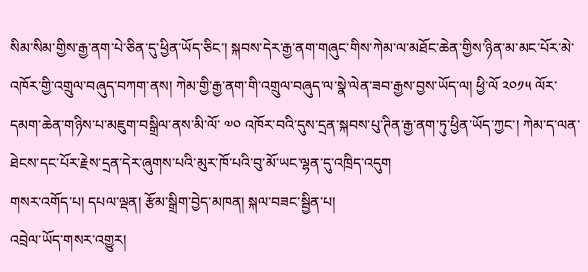སིམ་སིམ་གྱིས་རྒྱ་ནག་པེ་ཅིན་དུ་ཕྱིན་ཡོད་ཅིང་། སྐབས་དེར་རྒྱ་ནག་གཞུང་གིས་ཀེམ་ལ་མཐོང་ཆེན་གྱིས་ཉིན་མ་མང་པོར་མེ་འཁོར་གྱི་འགྲུལ་བཞུད་བཀག་ནས། ཀེམ་གྱི་རྒྱ་ནག་གི་འགྲུལ་བཞུད་ལ་སྣེ་ལེན་ཟབ་རྒྱས་བྱས་ཡོད་ལ། ཕྱི་ལོ ༢༠༡༥ ལོར་དམག་ཆེན་གཉིས་པ་མཇུག་བསྒྲིལ་ནས་མི་ལོ་ ༧༠ འཁོར་བའི་དུས་དྲན་སྐབས་པུ་ཊིན་རྒྱ་ནག་ཏུ་ཕྱིན་ཡོད་ཀྱང་། ཀེམ་ད་ལན་ཐེངས་དང་པོར་རྗེས་དྲན་དེར་ཞུགས་པའི་མུར་ཁོ་པའི་བུ་མོ་ཡང་ལྷན་དུ་འཁྲིད་འདུག
གསར་འགོད་པ། དཔལ་ལྡན། རྩོམ་སྒྲིག་བྱེད་མཁན། སྐལ་བཟང་སྦྱིན་པ།
འབྲེལ་ཡོད་གསར་འགྱུར།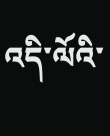འདི་ལོའི་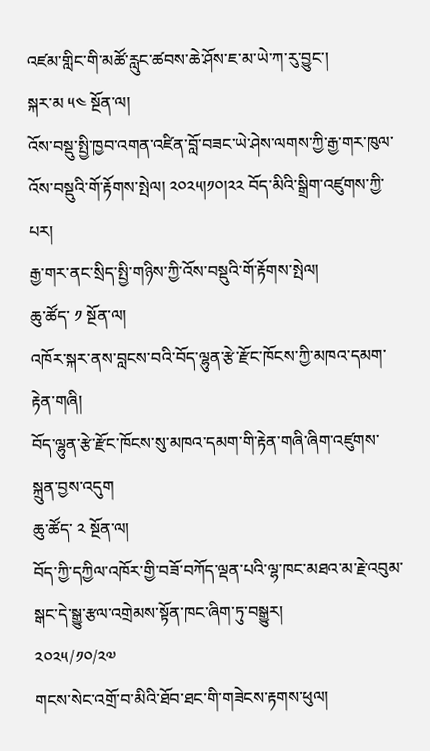འཛམ་གླིང་གི་མཚོ་རླུང་ཚབས་ཆེ་ཤོས་ཇ་མ་ཡེ་ཀ་རུ་བྱུང་།
སྐར་མ ༥༤ སྔོན་ལ།
འོས་བསྡུ་སྤྱི་ཁྱབ་འགན་འཛིན་བློ་བཟང་ཡེ་ཤེས་ལགས་ཀྱི་རྒྱ་གར་ཁུལ་འོས་བསྡུའི་གོ་རྟོགས་སྤེལ། ༢༠༢༥།༡༠།༢༢ བོད་མིའི་སྒྲིག་འཛུགས་ཀྱི་པར།
རྒྱ་གར་ནང་སྲིད་སྤྱི་གཉིས་ཀྱི་འོས་བསྡུའི་གོ་རྟོགས་སྤེལ།
ཆུ་ཚོད་ ༡ སྔོན་ལ།
འཁོར་སྐར་ནས་བླངས་བའི་བོད་ལྷུན་རྩེ་རྫོང་ཁོངས་ཀྱི་མཁའ་དམག་རྟེན་གཞི།
བོད་ལྷུན་རྩེ་རྫོང་ཁོངས་སུ་མཁའ་དམག་གི་རྟེན་གཞི་ཞིག་འཛུགས་སྐྲུན་བྱས་འདུག
ཆུ་ཚོད་ ༢ སྔོན་ལ།
བོད་ཀྱི་དཀྱིལ་འཁོར་གྱི་བཟོ་བཀོད་ལྡན་པའི་ལྷ་ཁང་མཐའ་མ་རྗེ་འབུམ་སྒང་དེ་སྒྱུ་རྩལ་འགྲེམས་སྟོན་ཁང་ཞིག་ཏུ་བསྒྱུར།
༢༠༢༥/༡༠/༢༧
གངས་སེང་འགྲོ་བ་མིའི་ཐོབ་ཐང་གི་གཟེངས་རྟགས་ཕུལ།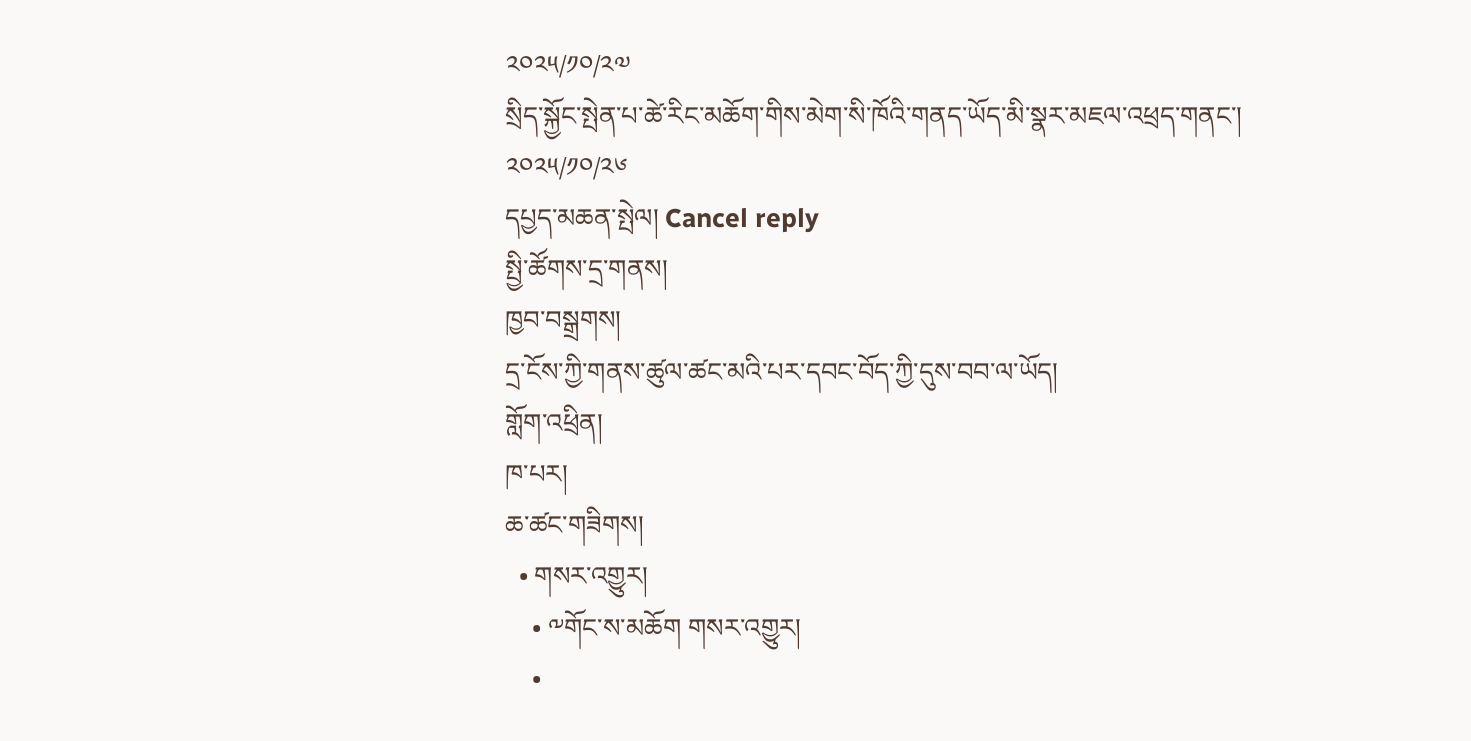༢༠༢༥/༡༠/༢༧
སྲིད་སྐྱོང་སྤེན་པ་ཚེ་རིང་མཆོག་གིས་མེག་སི་ཁོའི་གནད་ཡོད་མི་སྣར་མཇལ་འཕྲད་གནང་།
༢༠༢༥/༡༠/༢༦
དཔྱད་མཆན་སྤེལ། Cancel reply
སྤྱི་ཚོགས་དྲ་གནས།
ཁྱབ་བསྒྲགས།
དྲ་ངོས་ཀྱི་གནས་ཚུལ་ཚང་མའི་པར་དབང་བོད་ཀྱི་དུས་བབ་ལ་ཡོད།
གློག་འཕྲིན།
ཁ་པར།
ཆ་ཚང་གཟིགས།
  • གསར་འགྱུར།
    • ༸གོང་ས་མཆོག གསར་འགྱུར།
    •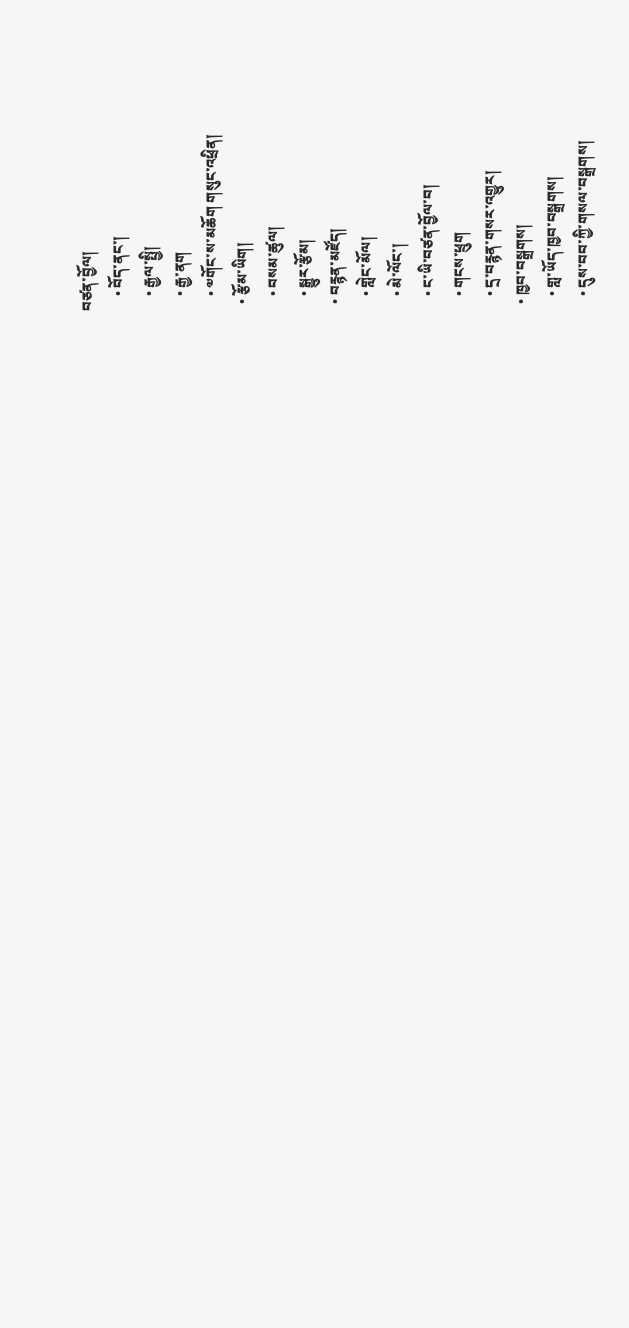བཙན་བྱོལ།
    • བོད་ནང་།
    • རྒྱལ་སྤྱི།
    • རྒྱ་ནག
    • ༧གོང་ས་མཆོག གསུང་འཕྲིན།
  • རྩོམ་ཡིག།
    • བསམ་ཚུལ།
    • སྒྱུར་རྩོམ།
  • བརྙན་མཛོད།
    • གླེང་མོལ།
    • མེ་ལོང་།
    • ང་ཡི་བཙན་བྱོལ་བ།
    • གངས་ཕྲུག
    • དྲ་བརྙན་གསར་འགྱུར།
  • ཁྱབ་བསྒྲགས།
    • གླ་ཡོད་ཁྱབ་བསྒྲགས།
    • དུས་བབ་ཀྱི་གསལ་བསྒྲགས།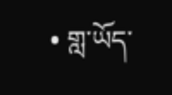• གླ་ཡོད་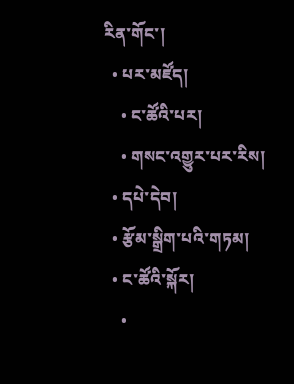རིན་གོང་།
  • པར་མཛོད།
    • ང་ཚོའི་པར།
    • གསང་འགྱུར་པར་རིས།
  • དཔེ་དེབ།
  • རྩོམ་སྒྲིག་པའི་གཏམ།
  • ང་ཚོའི་སྐོར།
    •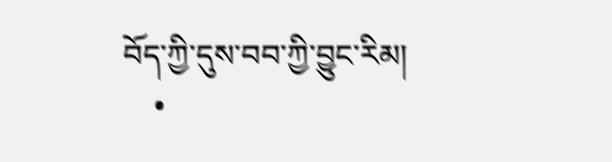བོད་ཀྱི་དུས་བབ་ཀྱི་བྱུང་རིམ།
    •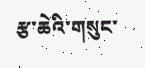རྩ་ཆེའི་གསུང་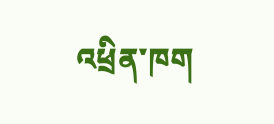འཕྲིན་ཁག